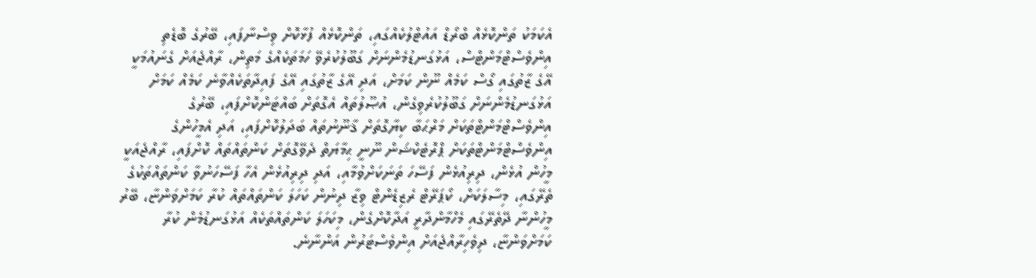އެކަމަކު ތަންކޮޅެއް ބްރޯޑް އައުޓްލުކެއްގައި، ތަންކޮޅެއް ފުޅާކޮށް ވިސްނާފައި، ބޭރުގެ ބޮޑެތި އިންވެސްޓްމަންޓްސް، އަޅުގަނޑުމެންނަށް ގަބޫލުކުރެވޭ ހަމަތަކެއްގެ މަތިން، ރާއްޖެއަށް ގެނައުމަކީ އޭގެ ޒާތުގައި ގޯސް ކަމެއް ނޫން ކަމަށް، އަދި އޭގެ ޒާތުގައި އޭގެ ފައިދާތަކެއްވާނެ ކަމެއް ކަމަށް އަޅުގަނޑުމެންނަށް ގަބޫލުކުރެވިގެން، އުޞޫލުތައް އެގޮތަށް ބައްޓަންކޮށްފައި، ބޭރުގެ އިންވެސްޓްމަންޓްތަކަށް މަރްޙަބާ ކިޔާގޮތަށް ޤާނޫނުތައް ބަދަލުކޮށްފައި، އަދި އެމީހުންގެ އިންވެސްޓްމަންޓްތަކަށް ޕްރޮޓެކްޝަން ނޫނީ ޙިމާޔަތް ދެވޭގޮތަށް ކަންތައްތައް ކޮށްފައި، ރާއްޖެއަކީ މީހުން އުޅެން، ދިރިއުޅެން ފަސޭހަ ތަނަކަށްވުމާއި، އަދި ދިރިއުޅެން އެހާ ފަސޭހަނުވާ ކަންތައްތަކުގެ ތެރޭގައި، މިސާލަކަށް، ކޯޕަރޭޓް ރެޒިޑެންޓް ވިޒާ ދިނުން ކަހަލަ ކަންތައްތައް ކުރާ ކަމަށްވަންޏާ، ބޭރު މީހުންނާ ދޭތެރޭގައި މެހްމާންދާރީ އަދާކޮށްގެން، މިކަހަލަ ކަންތައްތަކެއް އަޅުގަނޑުމެން ކުރާ ކަމަށްވަންޏާ، ދިވެހިރާއްޖެއަށް އިންވެސްޓަރުން އަންނާނެ.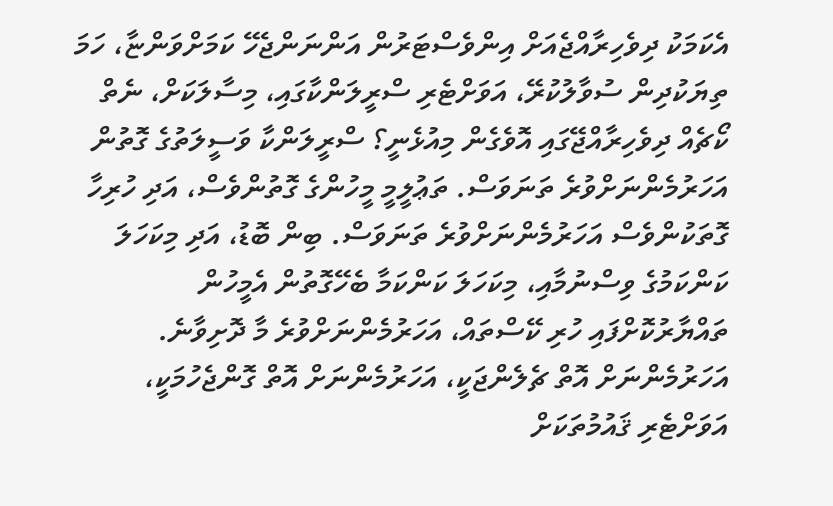އެކަމަކު ދިވެހިރާއްޖެއަށް އިންވެސްޓަރުން އަންނަންޖެހޭ ކަމަށްވަންޏާ، ހަމަ ތިޔަކުދިން ސުވާލުކުރޭ، އަވަށްޓެރި ސްރީލަންކާގައި، މިސާލަކަށް، ނެތް ކޯޗެއް ދިވެހިރާއްޖޭގައި އޮވެގެން މިއުޅެނީ؟ ސްރީލަންކާ ވަސީލަތުގެ ގޮތުން އަހަރުމެންނަށްވުރެ ތަނަވަސް. ތަޢުލީމީ މީހުންގެ ގޮތުންވެސް، އަދި ހުރިހާ ގޮތަކުންވެސް އަހަރުމެންނަށްވުރެ ތަނަވަސް. ބިން ބޮޑު، އަދި މިކަހަލަ ކަންކަމުގެ ވިސްނުމާއި، މިކަހަލަ ކަންކަމާ ބެހޭގޮތުން އެމީހުން ތައްޔާރުކޮށްފައި ހުރި ކޭސްތައް، އަހަރުމެންނަށްވުރެ މާ ދޮށިވާނެ. އަހަރުމެންނަށް އޮތް ޗެލެންޖަކީ، އަހަރުމެންނަށް އޮތް ގޮންޖެހުމަކީ، އަވަށްޓެރި ޤައުމުތަކަށް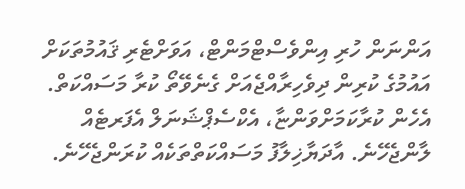އަންނަން ހުރި އިންވެސްޓްމަންޓް، އަވަށްޓެރި ޤައުމުތަކަށް އައުމުގެ ކުރިން ދިވެހިރާއްޖެއަށް ގެނެވޭތޯ ކުރާ މަސައްކަތް. އެހެން ކުރާކަމަށްވަންޏާ، އެކްސެޕްޝަނަލް އެފަރޓެއް ލާންޖެހޭނެ. އާދަޔާޚިލާފު މަސައްކަތްތަކެއް ކުރަންޖެހޭނެ.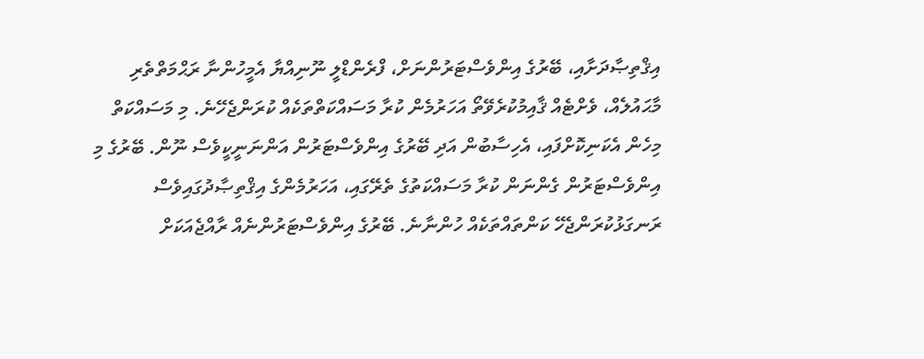އިޤްތިޞާދަށާއި، ބޭރުގެ އިންވެސްޓަރުންނަށް، ފްރެންޑްލީ ނޫނިއްޔާ އެމީހުންނާ ރަޙްމަތްތެރި މާޙައުލެއް، ވެށްޓެއް ޤާއިމުކުރެވޭތޯ އަހަރުމެން ކުރާ މަސައްކަތްތަކެއް ކުރަންޖެހޭނެ. މި މަސައްކަތް މިހެން އެކަނިކޮށްފައި، އެހިސާބުން އަދި ބޭރުގެ އިންވެސްޓަރުން އަންނަނީކީވެސް ނޫން. ބޭރުގެ މި އިންވެސްޓަރުން ގެންނަން ކުރާ މަސައްކަތުގެ ތެރޭގައި، އަހަރުމެންގެ އިޤްތިޞާދުގައިވެސް ރަނގަޅުކުރަންޖެހޭ ކަންތައްތަކެއް ހުންނާނެ. ބޭރުގެ އިންވެސްޓަރުންނެއް ރާއްޖެއަކަށް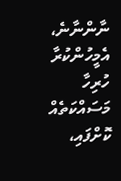ނާންނާނެ، އެމީހުންކުރާ ހުރިހާ މަސައްކަތެއް ކޮށްފައި،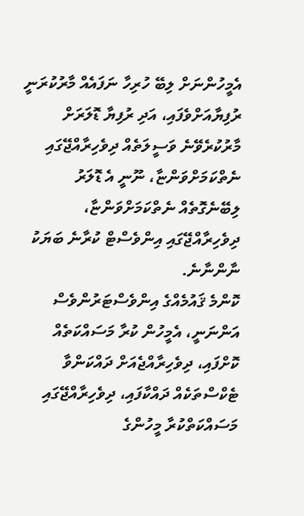އެމީހުންނަށް ލިބޭ ހުރިހާ ނަފައެއް މާރުކުރަނީ ރުފިޔާއަށްވެފައި، އަދި ރުފިޔާ ޑޮލަރަށް މާރުކުރެވޭނެ ވަސީލަތެއް ދިވެހިރާއްޖޭގައި ނެތްކަމަށްވަންޏާ، ނޫނީ އެ ޑޮލަރު ލިބޭނެގޮތެއް ނެތްކަމަށްވަންޏާ، ދިވެހިރާއްޖޭގައި އިންވެސްޓް ކުރާނެ ބަޔަކު ނާންނާނެ.
ކޮންމެ ޤައުމެއްގެ އިންވެސްޓަރުންވެސް އަންނަނީ، އެމީހުން ކުރާ މަސައްކަތެއް ކޮށްފައި، ދިވެހިރާއްޖެއަށް ދައްކަންވާ ޓެކްސްތަކެއް ދައްކާފައި، ދިވެހިރާއްޖޭގައި މަސައްކަތްކުރާ މީހުންގެ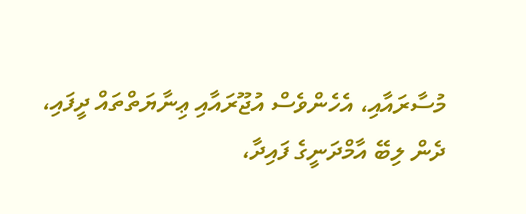މުސާރައާއި، އެހެންވެސް އުޖޫރައާއި ޢިނާޔަތްތައް ދީފައި، ދެން ލިބޭ އާމްދަނީގެ ފައިދާ،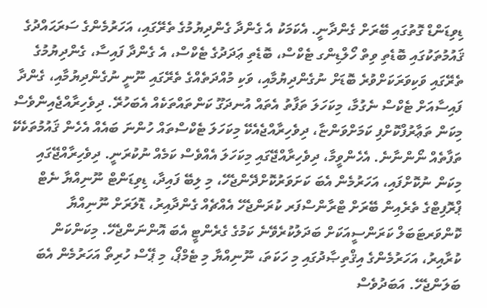ޑިވިޑަންޑް ގޮތުގައި ބޭރަށް ގެންދާނީ. އެކަމަކު އެ ގެންދާ ގެންދިޔުމުގެ ތެރޭގައި، އަހަރުމެންގެ ސަރަޙައްދުގެ ޤައުމުތަކުގައި ބޮޑެތި ވިތް ހޯލްޑިންގ ޓެކްސް، ބޮޑެތި ޢަދަދުގެ ޓެކްސް، އެ ގެންދާ ފައިސާ، ގެންދިޔުމުގެ ތެރޭގައި ވަކިވަރަކަށްވުރެ ބޮޑަށް ނުގެންދިޔުމާއި، ވަކި މުއްދަތެއްގެ ތެރޭގައި ނޫނީ ނުގެންދިޔުމާއި، ގެންދާ ފައިސާއަށް ޓެކްސް ނެގުމާ، މިކަހަލަ ތަފާތު އެތައް އުނދަގޫ ކަންތައްތަކެއް އެބަހުރޭ. ދިވެހިރާއްޖެއިންވެސް މިކަން ތަޢާރުފްކޮށްފި ކަމަށްވަންޏާ، ދިވެހިރާއްޖެއެކޭ މިކަހަލަ ޓެކްސްތައް ހުންނަ ބައެއް އެހެން ޤައުމުތަކެކޭ ތަފާތެއް ނޯންނާނެ. އެހެންވީމާ، ދިވެހިރާއްޖޭގައި މިކަހަލަ އެއްވެސް ކަމެއް ނުކުރަނީ. ދިވެހިރާއްޖޭގައި މިކަން ނުކޮށްފައި، އަހަރުމެން އެބަ ކަށަވަރުކޮށްދޭންޖެހޭ، މި ލިބޭ ފައިދާ، ޑިވިޑަންޓް ނޫނިއްޔާ ނެޓް ޕްރޮފިޓްގެ ތެރެއިން ބޭރަށް ޓްރާންސްފަރ ކުރަންޖެހޭ އެއްޗެއް ގެންދާއިރު، ޑޮލަރަށް ނޫނިއްޔާ ކޮންވަރޓަބަލް ކަރަންސީއަކަށް ބަދަލުކުރެވޭނެ ކަމުގެ ގެރެންޓީ އެބަ އޮންނަންޖެހޭ. މިކަންކަން ކުރާއިރު، އަހަރުމެންގެ އިޤްތިޞާދުގައި މި ހަކަތަ، ނޫނިއްޔާ މި ޓެމްޕޯ، މި ޕޭސް ހުރިތޯ އަހަރުމެން އެބަ ބަލަންޖެހޭ. އަބަދުވެސް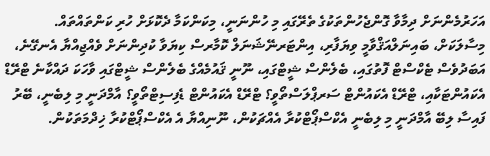އަހަރުމެންނަށް ދިމާވާ ގޮންޖެހުންތަކުގެ ތެރޭގައި މި ހުންނަނީ، މިކަންކަމާ ދެކޮޅަށް ހުރި ކަންތައްތައް. މިސާލަކަށް، ބައިނަލްއަޤްވާމީ ވިޔަފާރި، އިންޓަރނޭޝަނަލް ކޮމާރސް ކިޔަވާ ކުދިންނަށް ވެއްޖިއްޔާ އެނގޭނެ، އަބަދުވެސް ޓެކްސްޓް ފޮތުގައި، ބެލެންސް ޝީޓްގައި، ނޫނީ ޤައުމެއްގެ ބެލެންސް ޝީޓްގައި ވާހަކަ ދައްކާނެ ޓްރޭޑް އެކައުންޓަކާއި، ޓްރޭޑް އެކައުންޓް ސަރޕްލަސްތޯވީ؟ ޓްރޭޑް އެކައުންޓް ޑެފިސިޓްތޯވީ؟ އާމްދަނީ މި ލިބެނީ، ބޭރު ފައިސާ ލިބޭ އާމްދަނީ މި ލިބެނީ އެކްސްޕޯޓްކުރާ އެއްޗަކުން، ނޫނިއްޔާ އެ އެކްސްޕޯޓްކުރާ ޚިދްމަތަކުން.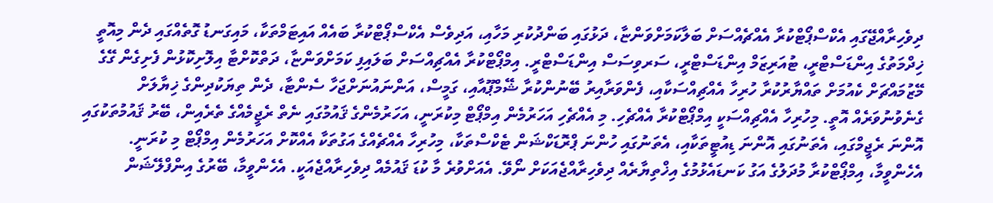ދިވެހިރާއްޖޭގައި އެކްސްޕޯޓްކުރާ އެއްޗެއްސަށް ބަލާކަމަށްވަންޏާ، ދަޅުގައި ބަންދުކުރި މަހާއި، އަދިވެސް އެކްސްޕޯޓްކުރާ ބައެއް އައިޓަމްތަކާ، މައިގަނޑު ގޮތެއްގައި ދެން މިއޮތީ ޚިދްމަތުގެ އިންޑަސްޓްރީ، ޓުއަރިޒަމް އިންޑަސްޓްރީ، ސަރވިސަސް އިންޑަސްޓްރީ. އިމްޕޯޓްކުރާ އެއްޗިއްސަށް ބަލައިފި ކަމަށްވަންޏާ، ދަތްކޮށްޓާ އިލޮށިކޮޅުން ފެށިގެން ގޭގެ މޭޒުމައްޗަށް ކެއުމަށް ތައްޔާރުކުރާ ހުރިހާ އެއްޗިއްސަކާއި، ފެންވަރާއިރު ބޭނުންކުރާ ޝޭމްޕޫއާއި، ގަމީސް، އަންނައުނަށްޖަހާ ސެންޓާ، ދެން ތިޔަކުދިންގެ ޚިޔާލަށް ގެނެވުނުވަރެއް އޮތީ. މިހުރިހާ އެއްޗިއްސަކީ އިމްޕޯޓްކުރާ އެއްޗެހި. މި އެއްޗެހި އަހަރުމެން އިމްޕޯޓް މިކުރަނީ، އަހަރުމެންގެ ޤައުމުގައި ނެތް ރެޖީމެއްގެ ތެރެއިން، ބޭރު ޤައުމުތަކުގައި އޮންނަ ރެޖީމްގައި، އެތަނުގައި އޮންނަ ޑިއުޓީތަކާއި، އެތަނުގައި ހުންނަ ޕްރޮޑަކްޝަން ޓެކްސްތަކާ، މިހުރިހާ އެއްޗެއްގެ އަގުތަކާ އެއްކޮށް އަހަރުމެން އިމްޕޯޓް މި ކުރަނީ. އެހެންވީމާ، އިމްޕޯޓްކުރާ މުދަލުގެ އަގު ކަނޑައެޅުމުގެ އިޚްތިޔާރެއް ދިވެހިރާއްޖެއަކަށް ނޯވޭ. އެއަށްވުރެ މާ ކުޑަ ޤައުމެއް ދިވެހިރާއްޖެއަކީ. އެހެންވީމާ، ބޭރުގެ އިންފްލޭޝަން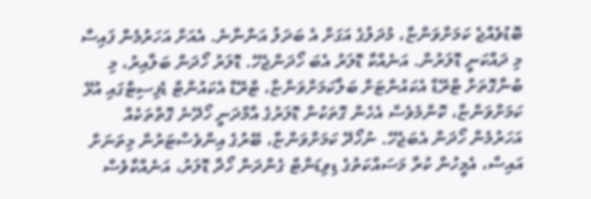ބޮޑުވެއްޖެ ކަމަށްވަންޏާ، މުދަލުގެ އަގަށް އެ ބަދަލު އަންނާނެ. އެއަށް އަހަރުމެން ފައިސާ މި ދައްކަނީ ޑޮލަރުން. އަނެއްކާ ޑޮލަރު އެބަ ހޯދަންޖެހޭ. ޑޮލަރު ހޯދަން ބަލާއިރު، މި ބުނާގޮތަށް ޓްރޭޑް އެކައުންޓަށް ބަލާކަމަށްވަންޏާ، ޓްރޭޑް އެކައުންޓް ޑެފިސިޓްގައި އުޅޭ ކަމަށްވަންޏާ، ކޮންމެވެސް އެހެން ގޮތަކުން ޑޮލަރުގެ އާމްދަނީ ހޯދޭނެ ގޮތްތަކެއް އަހަރުމެން ހޯދަން އެބަޖެހޭ. ނުހޯދޭ ކަމަށްވަންޏާ، ބޭރުގެ އިންވެސްޓަރުން މިތަނަށް އައިސް، އެމީހުން ކުރާ މަސައްކަތުގެ ޑިވިޑަންޓް ގެންދަން ހޯދާ ޑޮލަރު، އަނެއްކާވެސް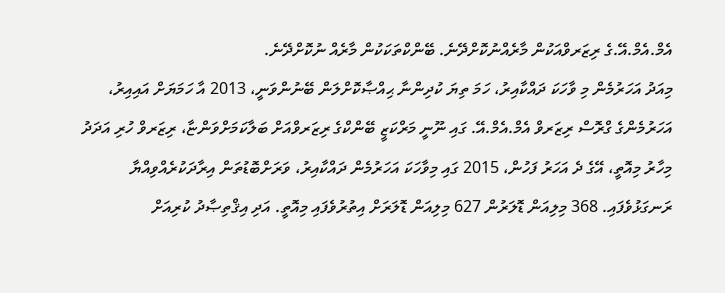އެމް.އެމް.އޭ.ގެ ރިޒަރވްއަކުން މާރެއްނުކޮށްދޭނެ. ބޭންކްތަކަކުން މާރެއް ނުކޮށްދޭނެ.
މިއަދު އަހަރުމެން މި ވާހަކަ ދައްކާއިރު، ހަމަ ތިޔަ ކުދިންނާ ޙިއްޞާކޮށްލަން ބޭނުންވަނީ، 2013 އާ ހަމަޔަށް އައިއިރު، އަހަރުމެންގެ ގްރޮސް ރިޒަރވް އެމް.އެމް.އޭ. ގައި ނޫނީ މަރްކަޒީ ބޭންކްގެ ރިޒަރވްއަށް ބަލާކަމަށްވަންޏާ، ރިޒަރވް ހުރި އަދަދު މިހާރު މިއޮތީ، އޭގެ ދެ އަހަރު ފަހުން، 2015 ގައި މިވާހަކަ އަހަރުމެން ދައްކާއިރު، ވަރަށްބޮޑުތަން އިރާދަކުރެއްވިއްޔާ ރަނގަޅުވެފައި. 368 މިލިއަން ޑޮލަރުން 627 މިލިއަން ޑޮލަރަށް އިތުރުވެފައި މިއޮތީ. އަދި އިޤްތިޞާދު ކުރިއަށް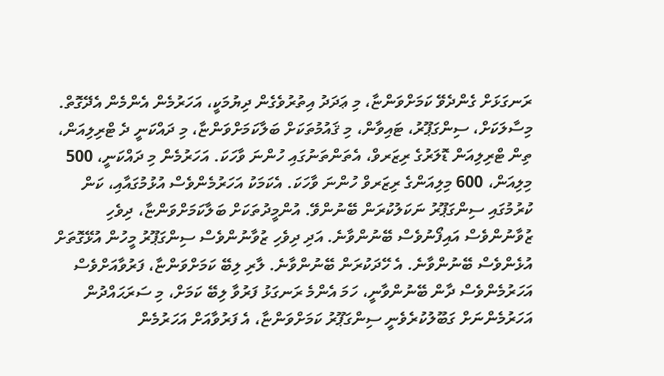ރަނގަޅަށް ގެންދެވޭ ކަމަށްވަންޏާ، މި ޢަދަދު އިތުރުވެގެން ދިޔުމަކީ، އަހަރުމެން އެންމެން އެދޭގޮތް. މިސާލަކަށް، ސިންގަޕޫރު، ޓައިވާން، މި ޤައުމުތަކަށް ބަލާކަމަށްވަންޏާ، މި ދައްކަނީ ދެ ޓްރިލިއަން، ތިން ޓްރިލިއަން ޑޮލަރުގެ ރިޒަރވް، އެތަންތަނުގައި ހުންނަ ވާހަކަ. އަހަރުމެން މި ދައްކަނީ، 500 މިލިއަން، 600 މިލިއަންގެ ރިޒަރވް ހުންނަ ވާހަކަ. އެކަމަކު އަހަރުމެންވެސް އުޅުމުގައާއި، ކަން ކުރުމުގައި ސިންގަޕޫރު ނަކަލުކުރަން ބޭނުންވޭ. އުންމީދުތަކަށް ބަލާކަމަށްވަންޏާ، ދިވެހި ޒުވާނުންވެސް އައިފޯނުވެސް ބޭނުންވާނެ. އަދި ދިވެހި ޒުވާނުންވެސް ސިންގަޕޫރު މީހުން އުޅޭގޮތަށް އުޅެންވެސް ބޭނުންވާނެ. އެ ހޭދަކުރަން ބޭނުންވާނެ. ލާރި ލިބޭ ކަމަށްވަންޏާ، ފަރުވާއަށްވެސް އަހަރުމެންވެސް ދާން ބޭނުންވާނީ، ހަމަ އެންމެ ރަނގަޅު ފަރުވާ ލިބޭ ކަމަށް، މި ސަރަޙައްދުން އަހަރުމެންނަށް ގަބޫލުކުރެވެނީ ސިންގަޕޫރު ކަމަށްވަންޏާ، އެ ފަރުވާއަށް އަހަރުމެން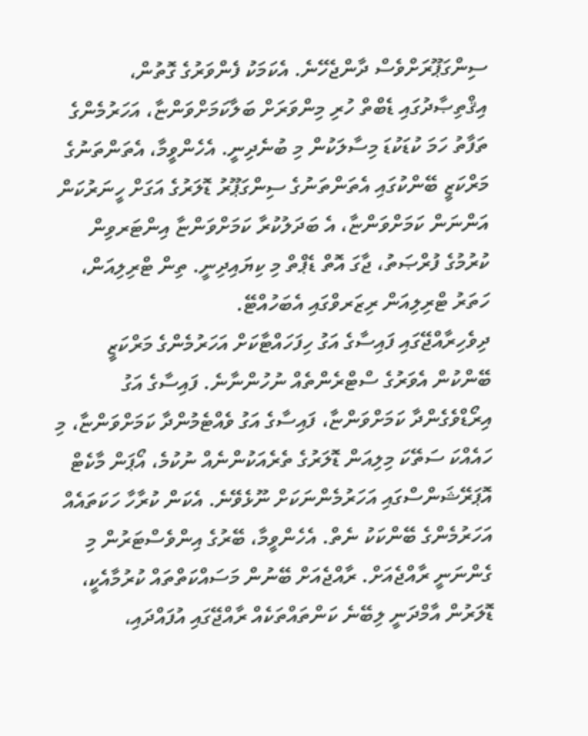ސިންގަޕޫރަށްވެސް ދާންޖެހޭނެ. އެކަމަކު ފެންވަރުގެ ގޮތުން، އިޤްތިޞާދުގައި ޑެބްތް ހުރި މިންވަރަށް ބަލާކަމަށްވަންޏާ، އަހަރުމެންގެ ތަފާތު ހަމަ ކުޑަކުޑަ މިސާލަކުން މި ބުނެދިނީ. އެހެންވީމާ، އެތަންތަނުގެ މަރްކަޒީ ބޭންކުގައި އެތަންތަނުގެ ސިންގަޕޫރު ޑޮލަރުގެ އަގަށް ހީނަރުކަން އަންނަން ކަމަށްވަންޏާ، އެ ބަދަލުކުރާ ކަމަށްވަންޏާ އިންޓަރވިން ކުރުމުގެ ފުރްޞަތު، ޖާގަ އޮތް ޑެޕްތް މި ކިޔައިދިނީ. ތިން ޓްރިލިއަން، ހަތަރު ޓްރިލިއަން ރިޒަރވްގައި އެބަހުއްޓޭ.
ދިވެހިރާއްޖޭގައި ފައިސާގެ އަގު ހިފަހައްޓާކަށް އަހަރުމެންގެ މަރްކަޒީ ބޭންކުން އެވަރުގެ ސްޓްރެންތެއް ނުހުންނާނެ. ފައިސާގެ އަގު އިރޯޑްވެގެންދާ ކަމަށްވަންޏާ، ފައިސާގެ އަގު ވެއްޓެމުންދާ ކަމަށްވަންޏާ، މި ހައެއްކަ ސަތޭކަ މިލިއަން ޑޮލަރުގެ ތެރެއަކުންނެއް ނުކުމެ، އޯޕަން މާކެޓް އޮޕަރޭޝަންސްގައި އަހަރުމެންނަކަށް ނޫޅެވޭނެ. އެކަން ކުރާހާ ހަކަތައެއް އަހަރުމެންގެ ބޭންކަކު ނެތް. އެހެންވީމާ، ބޭރުގެ އިންވެސްޓަރުން މި ގެންނަނީ ރާއްޖެއަށް. ރާއްޖެއަށް ބޭނުން މަސައްކަތްތައް ކުރުމާއެކީ، ޑޮލަރުން އާމްދަނީ ލިބޭނެ ކަންތައްތަކެއް ރާއްޖޭގައި އުފައްދައި،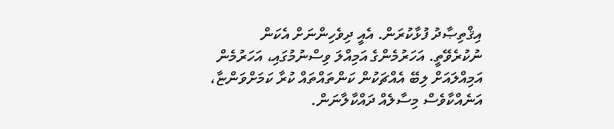އިޤްތިޞާދު ފުޅާކުރަން. އެއީ ދިވެހިންނަށް އެކަން ނުކުރެވޭތީ. އަހަރުމެންގެ އަމިއްލަ ވިސްނުމުގައި، އަހަރުމެން އަމިއްލައަށް ލިބޭ އެއްޗަކުން ކަންތައްތައް ކުރާ ކަމަށްވަންޏާ، އަނެއްކާވެސް މިސާލެއް ދައްކާލާނަން.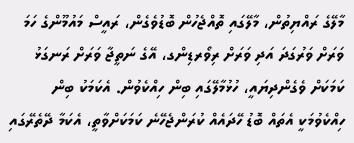މާލޭގެ ރައްޔިތުން، މާލޭގައި ތޮއްޖެހުން ބޮޑުވެގެން، ރައީސް މައުމޫންގެ ހަމަ ވަރަށް ވަރުގަދަ އަދި ވަރަށް ރިވޯރޑިންގ، އޭގެ ނަތީޖާ ވަރަށް ރަނގަޅު ކަމަކަށް ވެގެންދިޔައީ، ހުޅުމާލޭގައި ބިން ހިއްކެވުން. އެކަމަކު ބިން ހިއްކެވުމަކީ އެތައް ބޮޑު ހޭދައެއް ކުރަންޖެހޭނެ ކަމަކަށްވާތީ، އެކަމާ ދޭތެރޭގައި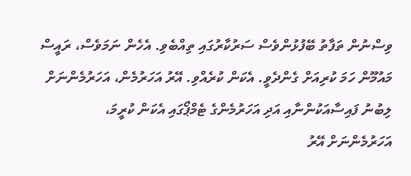ވިސްނުން ތަފާތު ބޭފުޅުންވެސް ސަރުކާރުގައި ތިއްބެވި. އެހެން ނަމަވެސް، ރައީސް މައުމޫން ހަމަ ކުރިއަށް ގެންދެވީ. އެކަން ކުރެއްވި. އޭރު އަހަރުމެން، އަހަރުމެންނަށް ލިބުނު ފައިސާއަކުންނާއި އަދި އަހަރުމެންގެ ޓެމްޕޯގައި އެކަން ކުރީމަ، އަހަރުމެންނަށް އޭރު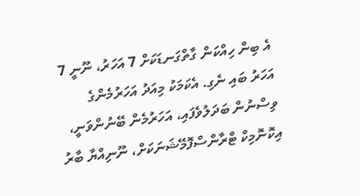އެ ބިން ހިއްކަން ގާތްގަނޑަކަށް 7 އަހަރު، ނޫނީ 7 އަހަރު ބައި ނެގި. އެކަމަކު މިއަދު އަހަރުމެންގެ ވިސްނުން ބަދަލުވެފައި، އަހަރުމެން ބޭނުންވަނީ، އިކޮނޮމިކް ޓްރާންސްފޮމޭޝަނަކަށް، ނޫނިއްޔާ ބާރު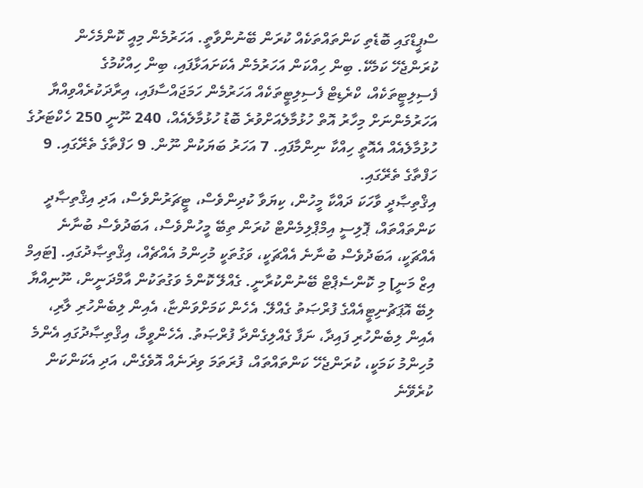ސްޕީޑްގައި ބޮޑެތި ކަންތައްތަކެއް ކުރަން ބޭނުންވާތީ. އަހަރުމެން މިއީ ކޮންމެހެން ކުރަންޖެހޭ ކަމެކޭ. ބިން ހިއްކަން އަހަރުމެން އެކަށައަޅާފައި، ބިން ހިއްކުމުގެ ފެސިލިޓީތަކެއް، ކްރެޑިޓް ފެސިލިޓީތަކެއް އަހަރުމެން ހަމަޖައްސާފައި، އިރާދަކުރެއްވިއްޔާ އަހަރުމެންނަށް މިހާރު އޮތް ހުޅުމާލެއަށްވުރެ ބޮޑު ހުޅުމާލެއެއް، 240 ނޫނީ 250 ހެކްޓަރުގެ ހުޅުމާލެއެއް އެއޮތީ ހިއްކާ ނިންމާފައި. 7 އަހަރު ބަޔަކުން ނޫން. 9 ހަފްތާގެ ތެރޭގައި. 9 ހަފްތާގެ ތެރޭގައި.
އިޤްތިޞާދީ ވާހަކަ ދައްކާ މީހުން، ކިޔަވާ ކުދިންވެސް، ޓީޗަރުންވެސް، އަދި އިޤްތިޞާދީ ކަންތައްތައް، ޕޮލިސީ އިމްޕްލިމެންޓް ކުރަން ތިބޭ މީހުންވެސް، އަބަދުވެސް ބުނާނެ އެއްޗަކީ، އަބަދުވެސް ބުނާނެ އެއްޗަކީ، ވަގުތަކީ މުހިންމު އެއްޗެއް، އިޤްތިޞާދުގައި. [ޓައިމް އިޒް މަނީ] މި ކޮންސެޕްޓް ބޭނުންކުރާނީ. ގެއްލޭ ކޮންމެ ވަގުތަކުން އާމްދަނީން، ނޫނިއްޔާ ލިބޭ އޮޕަޗުނިޓީއެއްގެ ފުރްޞަތު ގެއްލޭ. އެހެން ކަމަށްވަންޏާ، އެއިން ލިބެންހުރި ލާރި، އެއިން ލިބެންހުރި ފައިދާ، ނަފާ ގެއްލިގެންދާ ފުރްޞަތު. އެހެންވީމާ، އިޤްތިޞާދުގައި އެންމެ މުހިންމު ކަމަކީ، ކުރަންޖެހޭ ކަންތައްތައް، ފުރަތަމަ ވިޜަނެއް އޮވެގެން، އަދި އެކަންކަން ކުރެވޭނެ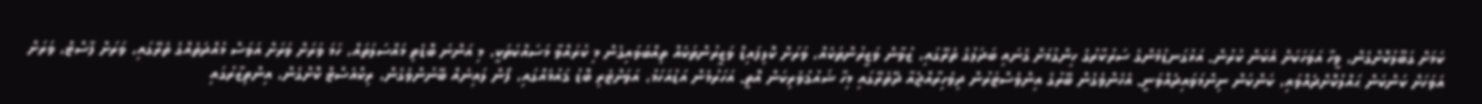ކަމަށް ގަބޫލުކޮށްގެން، ވީހާ އަވަހަކަށް އެކަން ކުރުން. އަޅުގަނޑުމެންގެ ސަރުކާރުގެ ހިންގުމަށް ގެނައި ބަދަލުގެ ތެރޭގައި، ޒުވާން ވަޒީރުންތަކެއް، ވަރަށް ކޮލިފައިޑް ވަޒީރުންތަކެއް ތިއްބަވައިގެން މި ކުރައްވާ މަސައްކަތަކީ، މި އަންނަ ބޮޑެތި މައްސަލަތައް، ހަމަ ވަރަށް ވަރަށް އަވަސް މުއްދަތެއްގެ ތެރޭގައި، ވަރަށް ފާސްޓް، ވަރަށް އަވަހަށް ކަންކަން ޙައްލުކޮށްދެއްވައި، ކަންކަން ނިންމަވައިދެއްވަނީ. އެހެންވެގެން ބޭރުގެ އިންވެސްޓަރުން ދިވެހިރާއްޖެއާ ދޭތެރޭގައި މިހާ ޝައުޤުވެރިކަން އޮތީ. އަހަރުމެން އަޑުއަހަމު، އަވަށްޓެރި ބޮޑު ޤައުމެއްގައި، ފޯން ލައިނެއް ބޭނުންވެގެން، ރިކްއެސްޓް ކޮށްގެން، އިންތިޒާރުގައި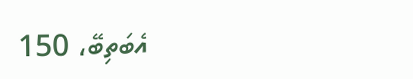އެބަތިބޭ، 150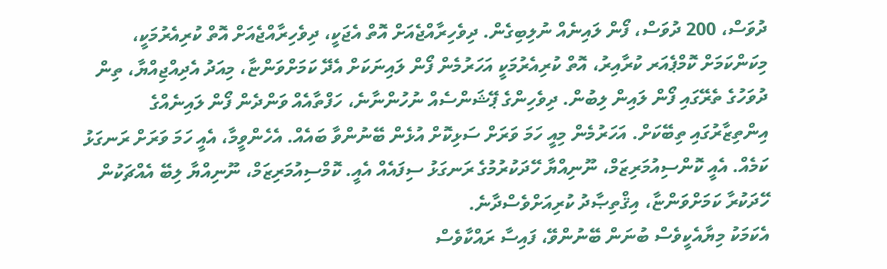ދުވަސް، 200 ދުވަސް، ފޯން ލައިނެއް ނުލިބިގެން. ދިވެހިރާއްޖެއަށް އޮތް އެޖަކީ، ދިވެހިރާއްޖެއަށް އޮތް ކުރިއެރުމަކީ، މިކަންކަމަށް ކޮމްޕެއަރ ކުރާއިރު، އޮތް ކުރިއެރުމަކީ އަހަރުމެން ފޯން ލައިނަކަށް އެދޭ ކަމަށްވަންޏާ، މިއަދު އެދިއްޖިއްޔާ، ތިން ދުވަހުގެ ތެރޭގައި ފޯން ލައިން ލިބުން. ދިވެހިންގެ ޕޭޝަންސެއް ނުހުންނާނެ، ހަފްތާއެއް ވަންދެން ފޯން ލައިނެއްގެ އިންތިޒާރުގައި ތިބޭކަށް. އަހަރުމެން މިއީ ހަމަ ވަރަށް ސަޅިކޮށް އުޅެން ބޭނުންވާ ބައެއް. އެހެންވީމާ، އެއީ ހަމަ ވަރަށް ރަނގަޅު ކަމެއް. އެއީ ކޮންސިއުމަރިޒަމް، ނޫނިއްޔާ ހޭދަކުރުމުގެ ރަނގަޅު ސިފައެއް އެއީ. ކޮމްސިއުމަރިޒަމް، ނޫނިއްޔާ ލިބޭ އެއްޗަކުން ހޭދަކުރާ ކަމަށްވަންޏާ، އިޤްތިޞާދު ކުރިއަށްވެސްދާނެ.
އެކަމަކު މިޔާއެކީވެސް ބުނަން ބޭނުންވޭ، ފައިސާ ރައްކާވެސް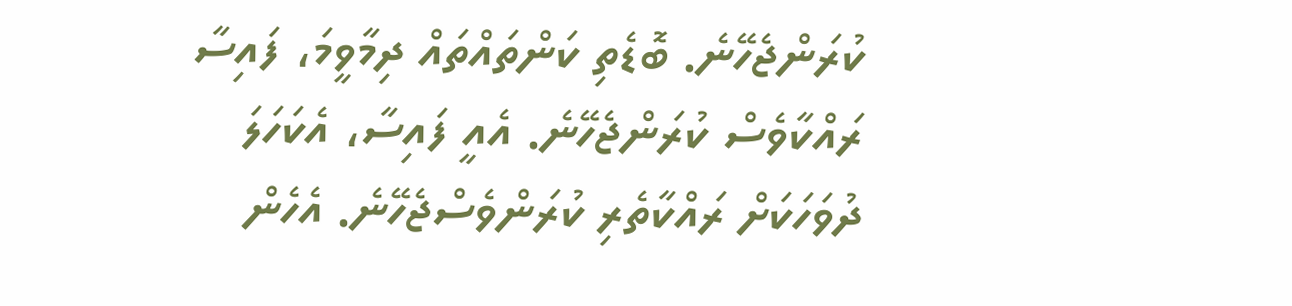ކުރަންޖެހޭނެ. ބޮޑެތި ކަންތައްތައް ދިމާވީމަ، ފައިސާ ރައްކާވެސް ކުރަންޖެހޭނެ. އެއީ ފައިސާ، އެކަހަލަ ދުވަހަކަށް ރައްކާތެރި ކުރަންވެސްޖެހޭނެ. އެހެން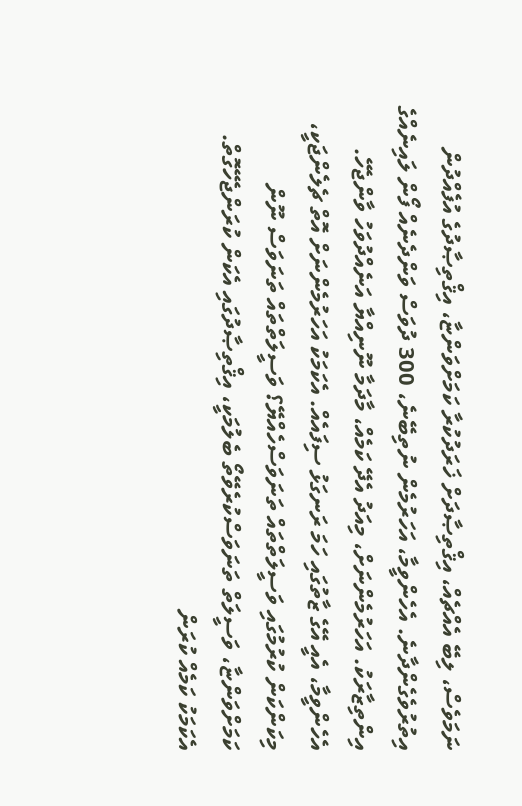ނަމަވެސް، ލިބޭ އެއްޗެއް، އިޤްތިޞާދަށް ޚަރަދުކުރާ ކަމަށްވަންޏާ، އިޤްތިޞާދުގެ އުފެއްދުން އިތުރުވެގެންދާނެ. އެހެންވީމާ، އަހަރުމެން ނުތިބޭނެ، 300 ދުވަސް ވަންދެނެއް ފޯން ލައިނެއްގެ އިންތިޒާރަކު. އަހަރުމެންނަށް، މިއަދު އެދޭ ކަމެއް، މާދަމާ ނޫނިއްޔާ އަނެއްދުވަހު ވާންޖެހޭ. އެހެންވީމާ، އެއީ އޭގެ ޒާތުގައި ހަމަ ރަނގަޅު ސިފައެއް. އެކަމަކު އަހަރުމެންނަށް އޮތް ޗެލެންޖަކީ، މިކަންކަން ކުރުމުގައި ވަސީލަތްތައް ތަނަވަސްހެއްޔޭ؟ ވަސީލަތްތައް ތަނަވަސް ނޫން ކަމަށްވަންޏާ، ވަސީލަތް ތަނަވަސްކުރެވޭތޯ ބެލުމަކީ، އިޤްތިޞާދުގައި އެކަން ކުރަންޖެހޭގޮތް. އެކަމަކު ކަމެއް ކުރަން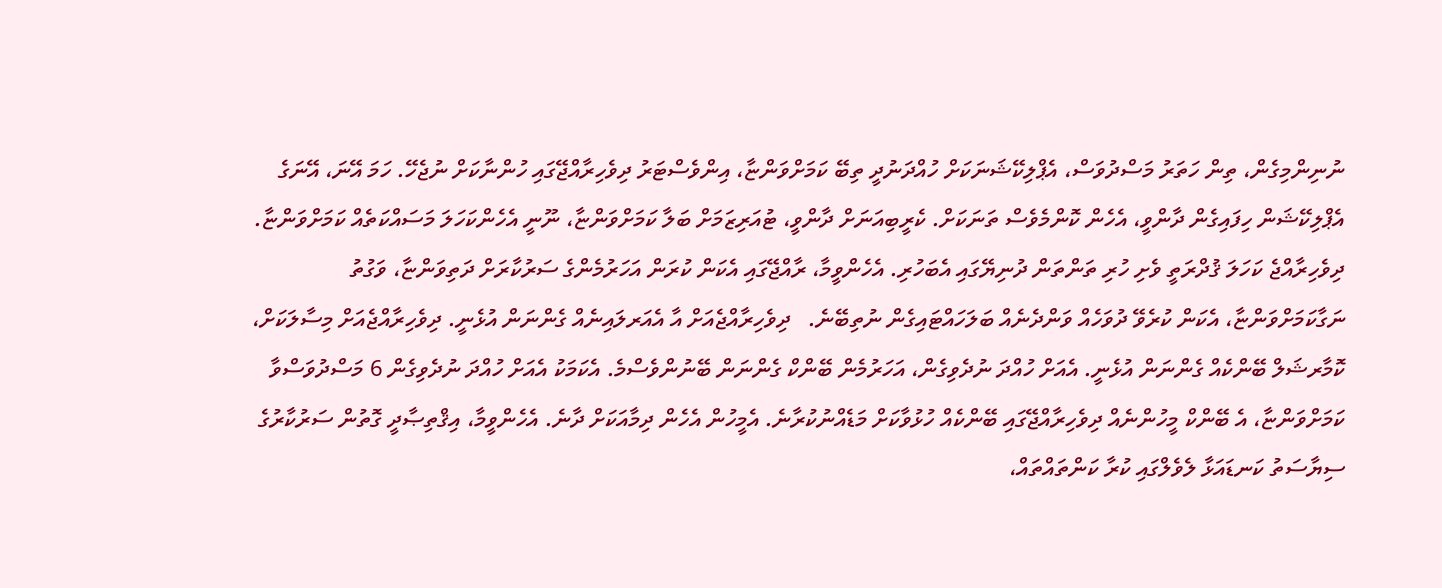ނުނިންމިގެން، ތިން ހަތަރު މަސްދުވަސް، އެޕްލިކޭޝަނަކަށް ހުއްދަނުދީ ތިބޭ ކަމަށްވަންޏާ، އިންވެސްޓަރު ދިވެހިރާއްޖޭގައި ހުންނާކަށް ނުޖެހޭ. ހަމަ އޭނަ، އޭނަގެ އެޕްލިކޭޝަން ހިފައިގެން ދާންވީ، އެހެން ކޮންމެވެސް ތަނަކަށް. ކެރީބިއަނަށް ދާންވީ، ޓުއަރިޒަމަށް ބަލާ ކަމަށްވަންޏާ، ނޫނީ އެހެންކަހަލަ މަސައްކަތެއް ކަމަށްވަންޏާ. ދިވެހިރާއްޖެ ކަހަލަ ޤުދްރަތީ ވެށި ހުރި ތަންތަން ދުނިޔޭގައި އެބަހުރި. އެހެންވީމާ، ރާއްޖޭގައި އެކަން ކުރަން އަހަރުމެންގެ ސަރުކާރަށް ދަތިވަންޏާ، ވަގުތު ނަގާކަމަށްވަންޏާ، އެކަން ކުރެވޭ ދުވަހެއް ވަންދެނެއް ބަލަހައްޓައިގެން ނުތިބޭނެ.   ދިވެހިރާއްޖެއަށް އާ އެއަރލައިނެއް ގެންނަން އުޅެނީ. ދިވެހިރާއްޖެއަށް މިސާލަކަށް، ކޮމާރޝަލް ބޭންކެއް ގެންނަން އުޅެނީ. އެއަށް ހުއްދަ ނުދެވިގެން، އަހަރުމެން ބޭންކް ގެންނަން ބޭނުންވެސްމެ. އެކަމަކު އެއަށް ހުއްދަ ނުދެވިގެން 6 މަސްދުވަސްވާ ކަމަށްވަންޏާ، އެ ބޭންކް މީހުންނެއް ދިވެހިރާއްޖޭގައި ބޭންކެއް ހުޅުވާކަށް މަޑެއްނުކުރާނެ. އެމީހުން އެހެން ދިމާއަކަށް ދާނެ. އެހެންވީމާ، އިޤްތިޞާދީ ގޮތުން ސަރުކާރުގެ ސިޔާސަތު ކަނޑައަޅާ ލެވެލްގައި ކުރާ ކަންތައްތައް،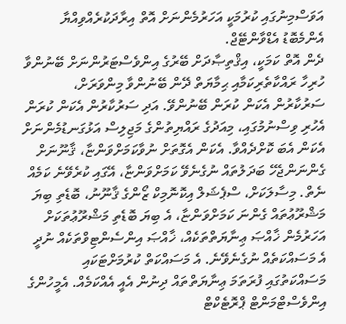އަވަސްމިނުގައި ކުރުމަކީ އަހަރުމެންނަށް އޮތް އިރާދަކުރެއްވިއްޔާ އެންމެބޮޑު އެޑްވާންޓޭޖް.
ދެން އޮތް ކަމަކީ، އިޤްތިޞާދަށް ބޭރުގެ އިންވެސްޓަރުންނަށް ބޭނުންވާ ހުރިހާ ރައްކާތެރިކަމާއި ޙިމާޔަތް ދޭން ބޭނުންވާ މިންވަރަށް، ސަރުކާރުން އެކަން ކުރަން ބޭނުންވޭ. އަދި ސަރުކާރުން އެކަން ކުރަން އެހުރި ވިސްނުމުގައި، މިއަދުގެ ރައްޔިތުންގެ މަޖިލިސް އަޅުގަނޑުމެންނަށް އެކަން އެބަ ކޮށްދެއްވާ. އެކަން އެގޮތަށް ނުވާކަމަށްވަންޏާ، ޤާނޫނަށް ގެންނަންޖެހޭ ބަދަލުތައް ނުގެނެވޭ ކަމަށްވަންޏާ، އޭގައި ކުރެވޭނެ ކަމެއް ނެތް. މިސާލަކަށް، ސްޕެޝަލް އިކޮނޮމިކް ޒޯންގެ ޤާނޫނު، ބޮޑެތި ބިޔަ މަޝްރޫޢުތައް ގެންނަ ކަމަށްވަންޏާ، އެ ބިޔަ ބޮޑެތި މަޝްރޫޢުތަކަށް އަހަރުމެން ޚާއްޞަ ޢިނާޔަތްތަކެއް، ޚާއްޞަ އިންސެންޓިވްތަކެއް ނުދީ އެ މަސައްކަތެއް ނުގެނެވޭނެ. އެ މަސައްކަތް ކުރުމަށްޓަކައި މަސައްކަތުގައި ފުރަތަމަ ޢިނާޔަތްތައް ދިނުން އެއީ އެއްކަމެއް. އެމީހުންގެ އިންވެސްޓްމަންޓް ޕްރޮޓެކްޓް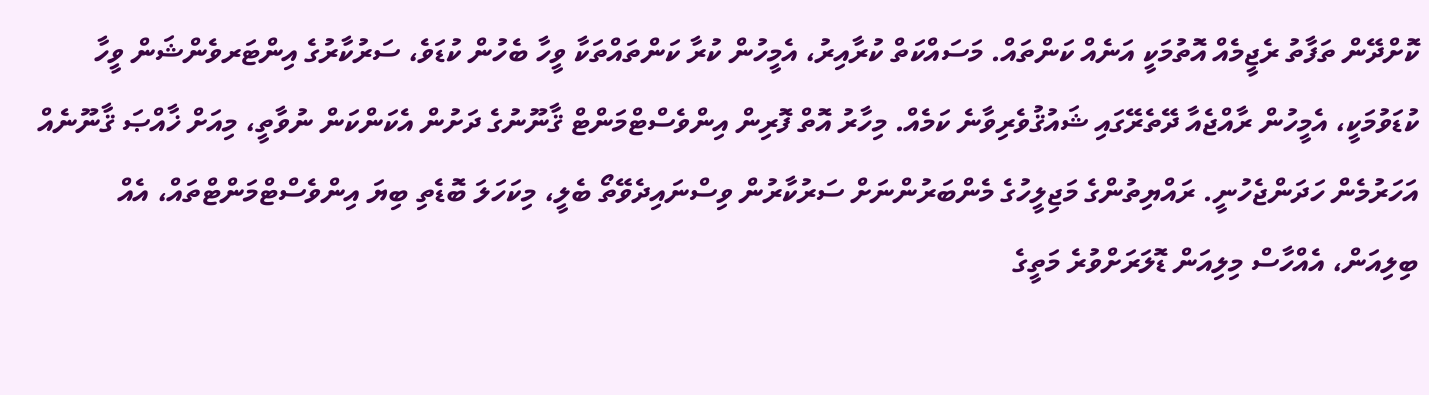ކޮށްދޭން ތަފާތު ރެޖީމެއް އޮތުމަކީ އަނެއް ކަންތައް. މަސައްކަތް ކުރާއިރު، އެމީހުން ކުރާ ކަންތައްތަކާ ވީހާ ބެހުން ކުޑަވެ، ސަރުކާރުގެ އިންޓަރވެންޝަން ވީހާ ކުޑަވުމަކީ، އެމީހުން ރާއްޖެއާ ދޭތެރޭގައި ޝައުޤުވެރިވާނެ ކަމެއް. މިހާރު އޮތް ފޮރިން އިންވެސްޓްމަންޓް ޤާނޫނުގެ ދަށުން އެކަންކަން ނުވާތީ، މިއަށް ޚާއްޞަ ޤާނޫނެއް އަހަރުމެން ހަދަންޖެހުނީ. ރައްޔިތުންގެ މަޖިލީހުގެ މެންބަރުންނަށް ސަރުކާރުން ވިސްނައިދެވޭތޯ ބެލީ، މިކަހަލަ ބޮޑެތި ބިޔަ އިންވެސްޓްމަންޓްތައް، އެއް ބިލިއަން، އެއްހާސް މިލިއަން ޑޮލަރަށްވުރެ މަތީގެ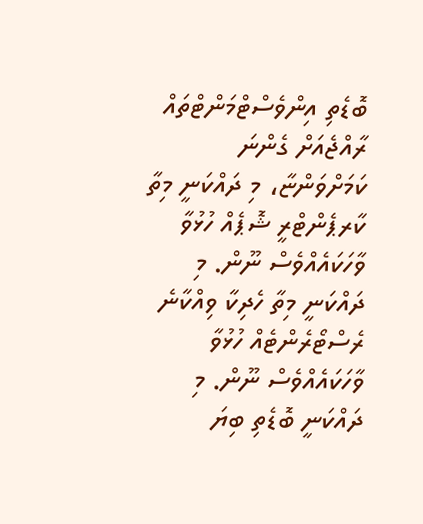ބޮޑެތި އިންވެސްޓްމަންޓްތައް ރާއްޖެއަށް ގެންނަ ކަމަށްވަންޏާ، މި ދައްކަނީ މިތާ ކާރޕެންޓްރީ ޝޮޕެއް ހުޅުވާ ވާހަކައެއްވެސް ނޫން. މި ދައްކަނީ މިތާ ހެދިކާ ވިއްކާނެ ރެސްޓޯރެންޓެއް ހުޅުވާ ވާހަކައެއްވެސް ނޫން. މި ދައްކަނީ ބޮޑެތި ބިޔަ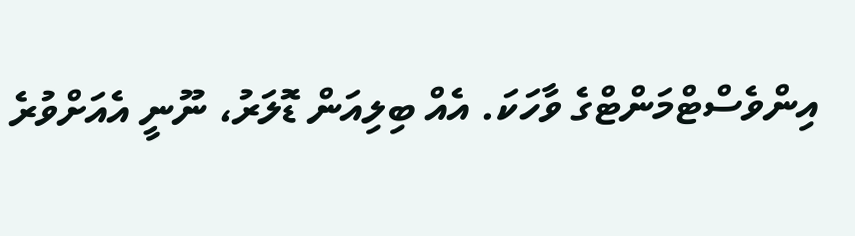އިންވެސްޓްމަންޓްގެ ވާހަކަ. އެއް ބިލިއަން ޑޮލަރު، ނޫނީ އެއަށްވުރެ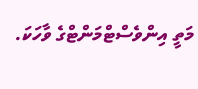މަތީ އިންވެސްޓްމަންޓްގެ ވާހަކަ.